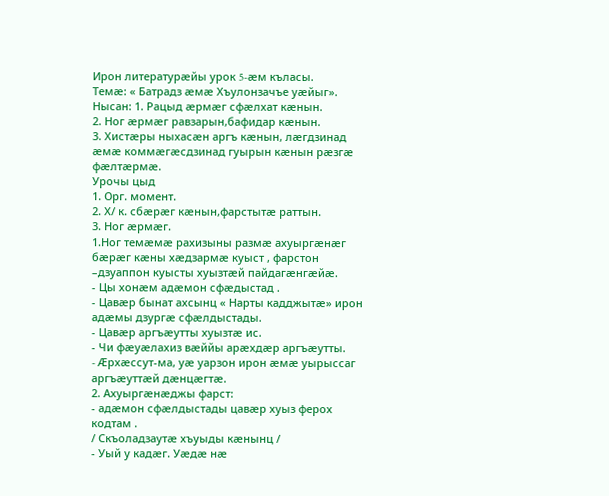Ирон литературæйы урок 5-æм къласы.
Темæ: « Батрадз æмæ Хъулонзачъе уæйыг».
Нысан: 1. Рацыд æрмæг сфæлхат кæнын.
2. Ног æрмæг равзарын,бафидар кæнын.
3. Хистæры ныхасæн аргъ кæнын, лæгдзинад æмæ коммæгæсдзинад гуырын кæнын рæзгæ фæлтæрмæ.
Урочы цыд
1. Орг. момент.
2. Х/ к. сбæрæг кæнын,фарстытæ раттын.
3. Ног æрмæг.
1.Ног темæмæ рахизыны размæ ахуыргæнæг бæрæг кæны хæдзармæ куыст , фарстон –дзуаппон куысты хуызтæй пайдагæнгæйæ.
- Цы хонæм адæмон сфæдыстад .
- Цавæр бынат ахсынц « Нарты кадджытæ» ирон адæмы дзургæ сфæлдыстады.
- Цавæр аргъæутты хуызтæ ис.
- Чи фæуæлахиз вæййы арæхдæр аргъæутты.
- Æрхæссут-ма, уæ уарзон ирон æмæ уырыссаг аргъæуттæй дæнцæгтæ.
2. Ахуыргæнæджы фарст:
- адæмон сфæлдыстады цавæр хуыз ферох кодтам .
/ Скъоладзаутæ хъуыды кæнынц /
- Уый у кадæг. Уæдæ нæ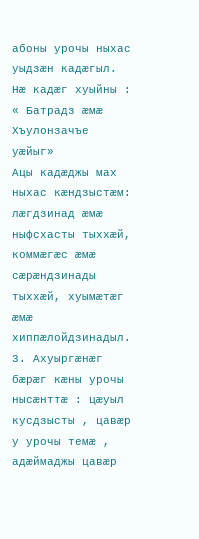абоны урочы ныхас уыдзæн кадæгыл. Нæ кадæг хуыйны : « Батрадз æмæ Хъулонзачъе уæйыг»
Ацы кадæджы мах ныхас кæндзыстæм: лæгдзинад æмæ ныфсхасты тыххæй, коммæгæс æмæ сæрæндзинады тыххæй, хуымæтæг æмæ хиппæлойдзинадыл.
3. Ахуыргæнæг бæрæг кæны урочы нысæнттæ : цæуыл кусдзысты , цавæр у урочы темæ , адæймаджы цавæр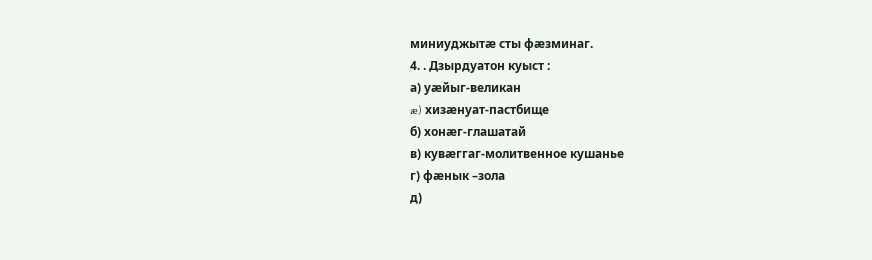миниуджытæ сты фæзминаг.
4. . Дзырдуатон куыст :
а) уæйыг-великан
æ) хизæнуат-пастбище
б) хонæг-глашатай
в) кувæггаг-молитвенное кушанье
г) фæнык –зола
д)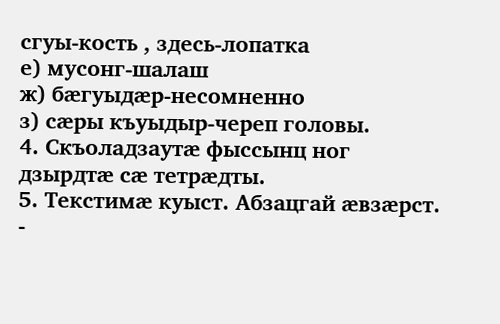сгуы-кость , здесь-лопатка
е) мусонг-шалаш
ж) бæгуыдæр-несомненно
з) сæры къуыдыр-череп головы.
4. Скъоладзаутæ фыссынц ног дзырдтæ сæ тетрæдты.
5. Текстимæ куыст. Абзацгай æвзæрст.
-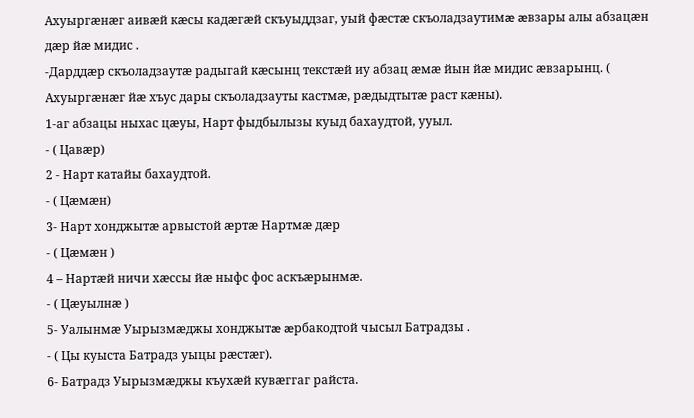Ахуыргæнæг аивæй кæсы кадæгæй скъуыддзаг, уый фæстæ скъоладзаутимæ æвзары алы абзацæн дæр йæ мидис .
-Дарддæр скъоладзаутæ радыгай кæсынц текстæй иу абзац æмæ йын йæ мидис æвзарынц. ( Ахуыргæнæг йæ хъус дары скъоладзауты кастмæ, рæдыдтытæ раст кæны).
1-аг абзацы ныхас цæуы, Нарт фыдбылызы куыд бахаудтой, ууыл.
- ( Цавæр)
2 - Нарт катайы бахаудтой.
- ( Цæмæн)
3- Нарт хонджытæ арвыстой æртæ Нартмæ дæр
- ( Цæмæн )
4 – Нартæй ничи хæссы йæ ныфс фос аскъæрынмæ.
- ( Цæуылнæ )
5- Уалынмæ Уырызмæджы хонджытæ æрбакодтой чысыл Батрадзы .
- ( Цы куыста Батрадз уыцы рæстæг).
6- Батрадз Уырызмæджы къухæй кувæггаг райста.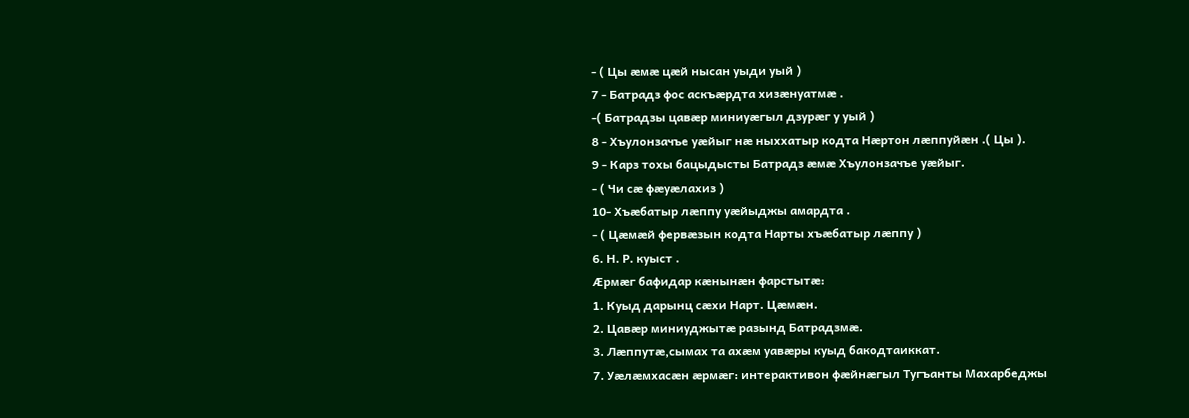- ( Цы æмæ цæй нысан уыди уый )
7 - Батрадз фос аскъæрдта хизæнуатмæ .
-( Батрадзы цавæр миниуæгыл дзурæг у уый )
8 - Хъулонзачъе уæйыг нæ ныххатыр кодта Нæртон лæппуйæн .( Цы ).
9 - Карз тохы бацыдысты Батрадз æмæ Хъулонзачъе уæйыг.
- ( Чи сæ фæуæлахиз )
10- Хъæбатыр лæппу уæйыджы амардта .
- ( Цæмæй фервæзын кодта Нарты хъæбатыр лæппу )
6. Н. Р. куыст .
Æрмæг бафидар кæнынæн фарстытæ:
1. Куыд дарынц сæхи Нарт. Цæмæн.
2. Цавæр миниуджытæ разынд Батрадзмæ.
3. Лæппутæ,сымах та ахæм уавæры куыд бакодтаиккат.
7. Уæлæмхасæн æрмæг: интерактивон фæйнæгыл Тугъанты Махарбеджы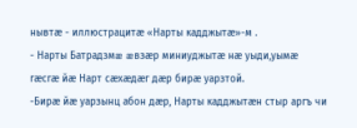нывтæ - иллюстрацитæ «Нарты кадджытæ»-м .
- Нарты Батрадзмæ æвзæр миниуджытæ нæ уыди,уымæ гæсгæ йæ Нарт сæхæдæг дæр бирæ уарзтой.
-Бирæ йæ уарзынц абон дæр, Нарты кадджытæн стыр аргъ чи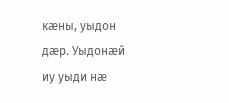кæны, уыдон дæр. Уыдонæй иу уыди нæ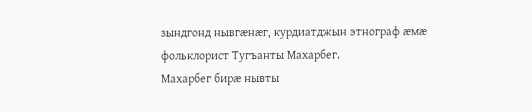зындгонд нывгæнæг, курдиатджын этнограф æмæ фольклорист Тугъанты Махарбег.
Махарбег бирæ нывты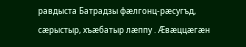равдыста Батрадзы фæлгонц-рæсугъд, сæрыстыр, хъæбатыр лæппу . Æвæццæгæн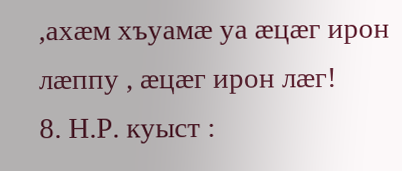,ахæм хъуамæ уа æцæг ирон лæппу , æцæг ирон лæг!
8. Н.Р. куыст :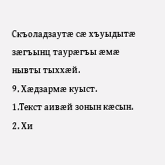Скъоладзаутæ сæ хъуыдытæ зæгъынц таурæгъы æмæ нывты тыххæй.
9. Хæдзармæ куыст.
1.Текст аивæй зонын кæсын.
2. Хи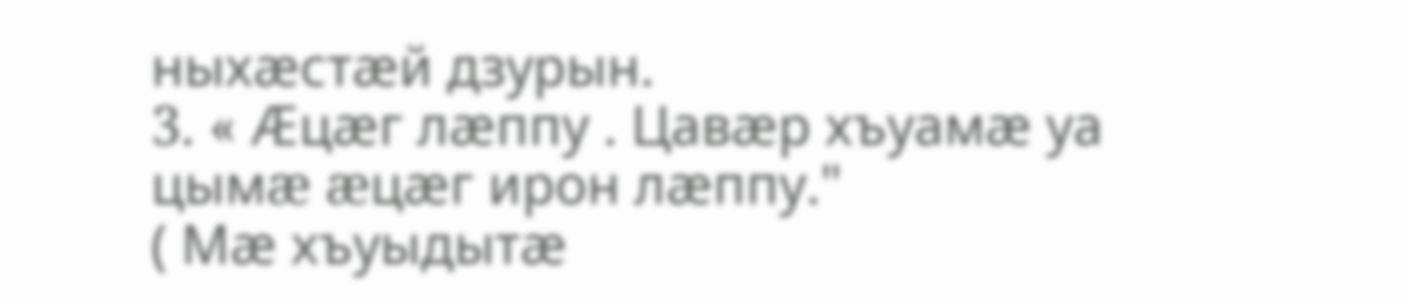ныхæстæй дзурын.
3. « Æцæг лæппу . Цавæр хъуамæ уа цымæ æцæг ирон лæппу."
( Мæ хъуыдытæ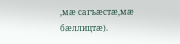,мæ сагъæстæ,мæ бæллицтæ).